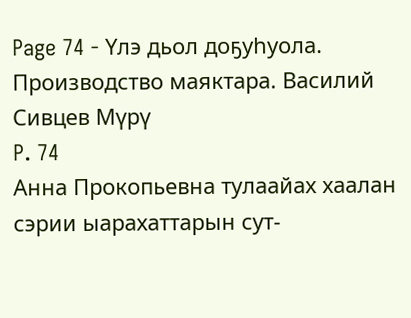Page 74 - Үлэ дьол доҕуһуола. Производство маяктара. Василий Сивцев Мүрү
P. 74
Анна Прокопьевна тулаайах хаалан сэрии ыарахаттарын сут-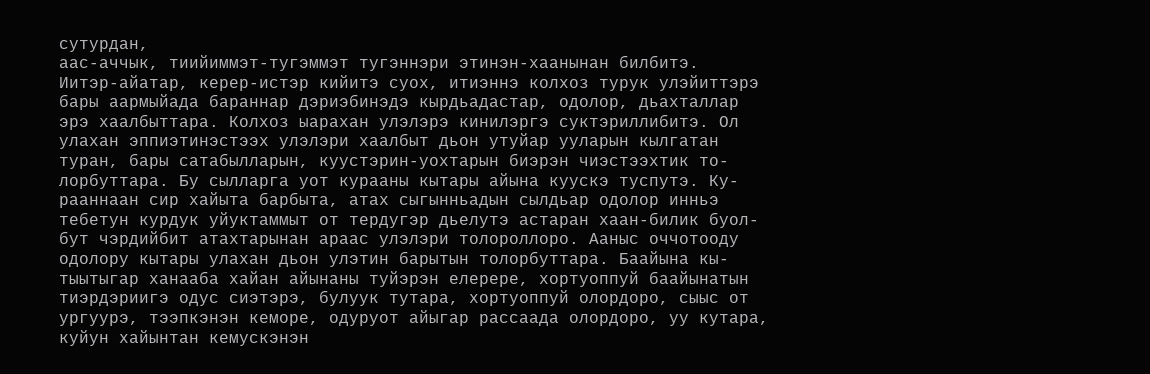сутурдан,
аас-аччык, тиийиммэт-тугэммэт тугэннэри этинэн-хаанынан билбитэ.
Иитэр-айатар, керер-истэр кийитэ суох, итиэннэ колхоз турук улэйиттэрэ
бары аармыйада бараннар дэриэбинэдэ кырдьадастар, одолор, дьахталлар
эрэ хаалбыттара. Колхоз ыарахан улэлэрэ кинилэргэ суктэриллибитэ. Ол
улахан эппиэтинэстээх улэлэри хаалбыт дьон утуйар ууларын кылгатан
туран, бары сатабылларын, куустэрин-уохтарын биэрэн чиэстээхтик то-
лорбуттара. Бу сылларга уот курааны кытары айына куускэ туспутэ. Ку-
рааннаан сир хайыта барбыта, атах сыгынньадын сылдьар одолор инньэ
тебетун курдук уйуктаммыт от тердугэр дьелутэ астаран хаан-билик буол-
бут чэрдийбит атахтарынан араас улэлэри толороллоро. Ааныс оччотооду
одолору кытары улахан дьон улэтин барытын толорбуттара. Баайына кы-
тыытыгар ханааба хайан айынаны туйэрэн елерере, хортуоппуй баайынатын
тиэрдэриигэ одус сиэтэрэ, булуук тутара, хортуоппуй олордоро, сыыс от
ургуурэ, тээпкэнэн кеморе, одуруот айыгар рассаада олордоро, уу кутара,
куйун хайынтан кемускэнэн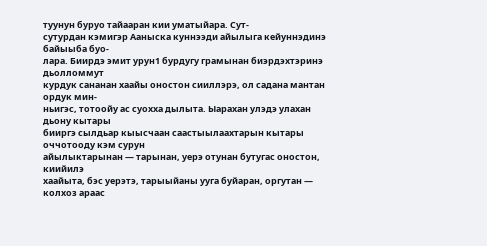туунун буруо тайааран кии уматыйара. Сут-
сутурдан кэмигэр Ааныска куннээди айылыга кейуннэдинэ байыыба буо-
лара. Биирдэ эмит урун1 бурдугу грамынан биэрдэхтэринэ дьолломмут
курдук сананан хаайы оностон сииллэрэ, ол садана мантан ордук мин-
ньигэс, тотоойу ас суохха дылыта. Ыарахан улэдэ улахан дьону кытары
бииргэ сылдьар кыысчаан саастыылаахтарын кытары оччотооду кэм сурун
айылыктарынан — тарынан, уерэ отунан бутугас оностон, киийилэ
хаайыта, бэс уерэтэ, тарыыйаны ууга буйаран, оргутан — колхоз араас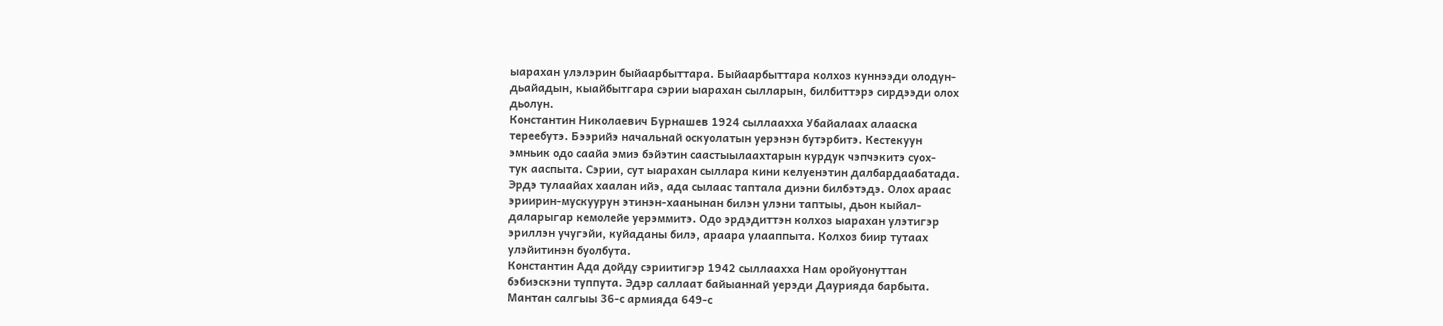ыарахан улэлэрин быйаарбыттара. Быйаарбыттара колхоз куннээди олодун-
дьайадын, кыайбытгара сэрии ыарахан сылларын, билбиттэрэ сирдээди олох
дьолун.
Константин Николаевич Бурнашев 1924 сыллаахха Убайалаах алааска
тереебутэ. Бээрийэ начальнай оскуолатын уерэнэн бутэрбитэ. Кестекуун
эмньик одо саайа эмиэ бэйэтин саастыылаахтарын курдук чэпчэкитэ суох-
тук ааспыта. Сэрии, сут ыарахан сыллара кини келуенэтин далбардаабатада.
Эрдэ тулаайах хаалан ийэ, ада сылаас таптала диэни билбэтэдэ. Олох араас
эриирин-мускуурун этинэн-хаанынан билэн улэни таптыы, дьон кыйал-
даларыгар кемолейе уерэммитэ. Одо эрдэдиттэн колхоз ыарахан улэтигэр
эриллэн учугэйи, куйаданы билэ, араара улааппыта. Колхоз биир тутаах
улэйитинэн буолбута.
Константин Ада дойду сэриитигэр 1942 сыллаахха Нам оройуонуттан
бэбиэскэни туппута. Эдэр саллаат байыаннай уерэди Даурияда барбыта.
Мантан салгыы 36-с армияда 649-с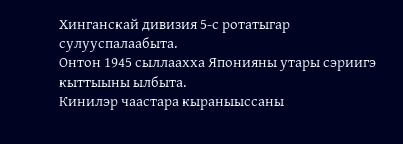Хинганскай дивизия 5-с ротатыгар
сулууспалаабыта.
Онтон 1945 сыллаахха Японияны утары сэриигэ кыттыыны ылбыта.
Кинилэр чаастара кыраныыссаны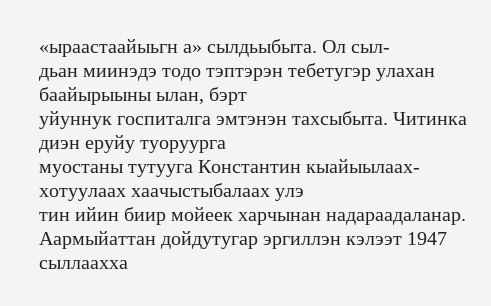«ыраастаайыьгн а» сылдьыбыта. Ол сыл-
дьан миинэдэ тодо тэптэрэн тебетугэр улахан баайырыыны ылан, бэрт
уйуннук госпиталга эмтэнэн тахсыбыта. Читинка диэн еруйу туоруурга
муостаны тутууга Константин кыайыылаах-хотуулаах хаачыстыбалаах улэ
тин ийин биир мойеек харчынан надараадаланар.
Аармыйаттан дойдутугар эргиллэн кэлээт 1947 сыллаахха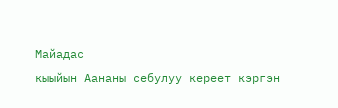Майадас
кыыйын Аананы себулуу кереет кэргэн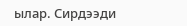ылар. Сирдээди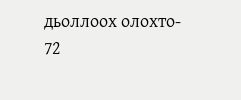дьоллоох олохто-
72